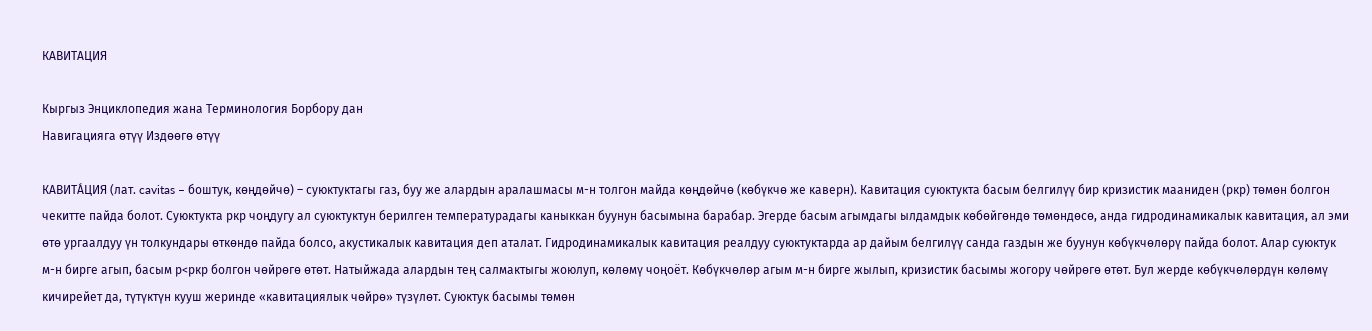КАВИТАЦИЯ

Кыргыз Энциклопедия жана Терминология Борбору дан
Навигацияга өтүү Издөөгө өтүү

КАВИТА́ЦИЯ (лат. cavitas – боштук, көңдөйчө) – суюктуктагы газ, буу же алардын аралашмасы м-н толгон майда көңдөйчө (көбүкчө же каверн). Кавитация суюктукта басым белгилүү бир кризистик мааниден (ркр) төмөн болгон чекитте пайда болот. Суюктукта ркр чоңдугу ал суюктуктун берилген температурадагы каныккан буунун басымына барабар. Эгерде басым агымдагы ылдамдык көбөйгөндө төмөндөсө, анда гидродинамикалык кавитация, ал эми өтө ургаалдуу үн толкундары өткөндө пайда болсо, акустикалык кавитация деп аталат. Гидродинамикалык кавитация реалдуу суюктуктарда ар дайым белгилүү санда газдын же буунун көбүкчөлөрү пайда болот. Алар суюктук м-н бирге агып, басым р<ркр болгон чөйрөгө өтөт. Натыйжада алардын тең салмактыгы жоюлуп, көлөмү чоңоёт. Көбүкчөлөр агым м-н бирге жылып, кризистик басымы жогору чөйрөгө өтөт. Бул жерде көбүкчөлөрдүн көлөмү кичирейет да, түтүктүн кууш жеринде «кавитациялык чөйрө» түзүлөт. Суюктук басымы төмөн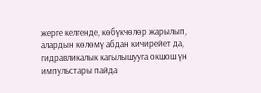жерге келгенде, көбүкчөлөр жарылып, алардын көлөмү абдан кичирейет да, гидравликалык кагылышууга окшош үн импульстары пайда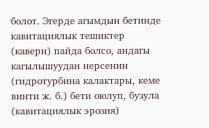болот. Эгерде агымдын бетинде кавитациялык тешиктер (каверн) пайда болсо, андагы кагылышуудан нерсенин (гидротурбина калактары, кеме винти ж. б.) бети оюлуп, бузула (кавитациялык эрозия)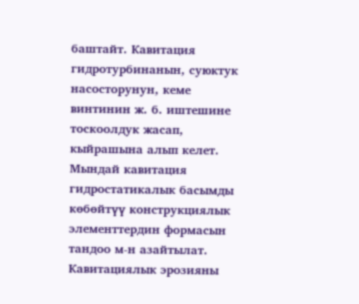баштайт. Кавитация гидротурбинанын, суюктук насосторунун, кеме винтинин ж. б. иштешине тоскоолдук жасап, кыйрашына алып келет. Мындай кавитация гидростатикалык басымды көбөйтүү конструкциялык элементтердин формасын тандоо м-н азайтылат. Кавитациялык эрозияны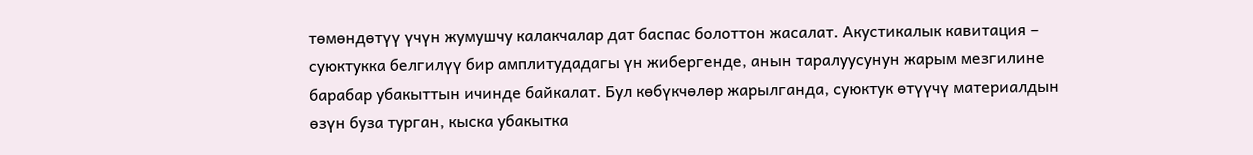төмөндөтүү үчүн жумушчу калакчалар дат баспас болоттон жасалат. Акустикалык кавитация – суюктукка белгилүү бир амплитудадагы үн жибергенде, анын таралуусунун жарым мезгилине барабар убакыттын ичинде байкалат. Бул көбүкчөлөр жарылганда, суюктук өтүүчү материалдын өзүн буза турган, кыска убакытка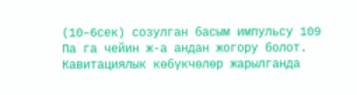(10–6сек) созулган басым импульсу 109 Па га чейин ж-а андан жогору болот. Кавитациялык көбүкчөлөр жарылганда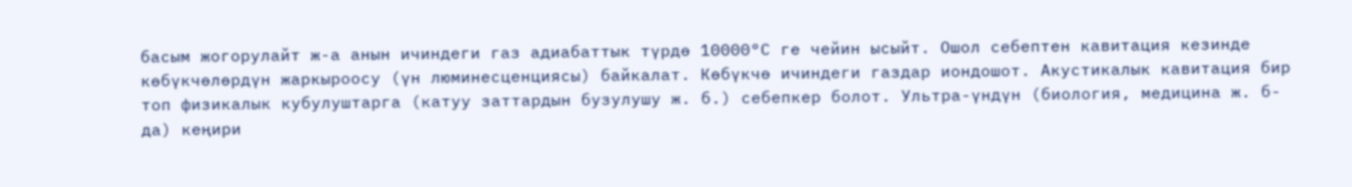басым жогорулайт ж-а анын ичиндеги газ адиабаттык түрдө 10000°С ге чейин ысыйт. Ошол себептен кавитация кезинде көбүкчөлөрдүн жаркыроосу (үн люминесценциясы) байкалат. Көбүкчө ичиндеги газдар иондошот. Акустикалык кавитация бир топ физикалык кубулуштарга (катуу заттардын бузулушу ж. б.) себепкер болот. Ультра-үндүн (биология, медицина ж. б-да) кеңири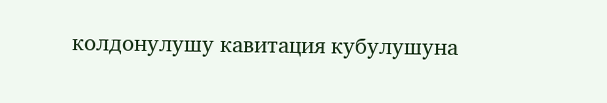колдонулушу кавитация кубулушуна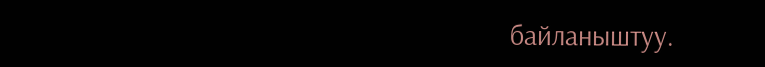байланыштуу.